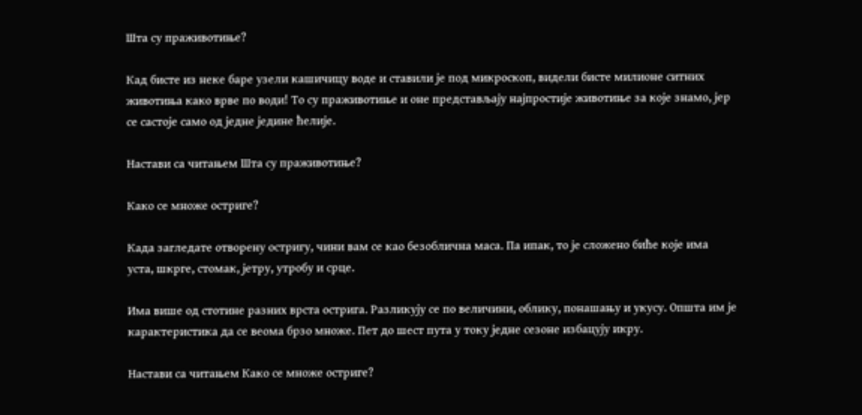Шта су праживотиње?

Кад бисте из неке баре узели кашичицу воде и ставили је под микроскоп, видели бисте милионе ситних животиња како врве по води! То су праживотиње и оне представљају најпростије животиње за које знамо, јер се састоје само од једне једине ћелије.

Настави са читањем Шта су праживотиње?

Како се множе остриге?

Када загледате отворену остригу, чини вам се као безоблична маса. Па ипак, то је сложено биће које има уста, шкрге, стомак, јетру, утробу и срце.

Има више од стотине разних врста острига. Разликују се по величини, облику, понашању и укусу. Општа им је карактеристика да се веома брзо множе. Пет до шест пута у току једне сезоне избацују икру.

Настави са читањем Како се множе остриге?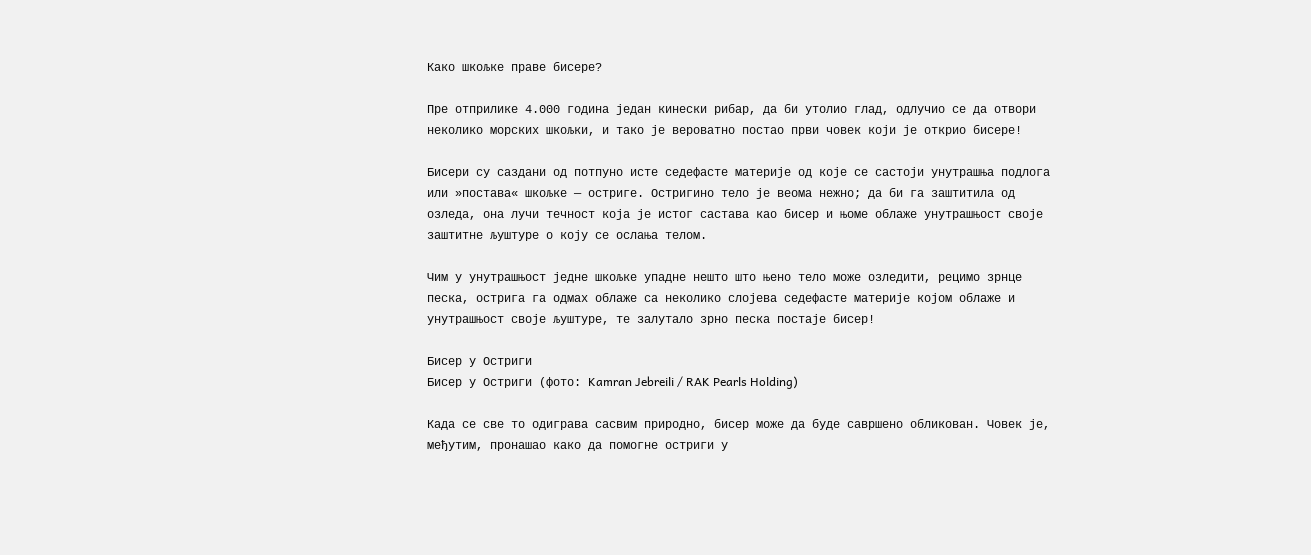Како шкољке праве бисере?

Пре отприлике 4.000 година један кинески рибар, да би утолио глад, одлучио се да отвори неколико морских шкољки, и тако је вероватно постао први човек који је открио бисере!

Бисери су саздани од потпуно исте седефасте материје од које се састоји унутрашња подлога или »постава« шкољке — остриге. Остригино тело је веома нежно; да би га заштитила од озледа, она лучи течност која је истог састава као бисер и њоме облаже унутрашњост своје заштитне љуштуре о коју се ослања телом.

Чим у унутрашњост једне шкољке упадне нешто што њено тело може озледити, рецимо зрнце песка, острига га одмах облаже са неколико слојева седефасте материје којом облаже и унутрашњост своје љуштуре, те залутало зрно песка постаје бисер!

Бисер у Остриги
Бисер у Остриги (фото: Kamran Jebreili / RAK Pearls Holding)

Када се све то одиграва сасвим природно, бисер може да буде савршено обликован. Човек је, међутим, пронашао како да помогне остриги у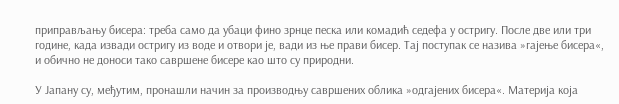приправљању бисера: треба само да убаци фино зрнце песка или комадић седефа у остригу. После две или три године, када извади остригу из воде и отвори је, вади из ње прави бисер. Тај поступак се назива »гајење бисера«, и обично не доноси тако савршене бисере као што су природни.

У Јапану су, међутим, пронашли начин за производњу савршених облика »одгајених бисера«. Материја која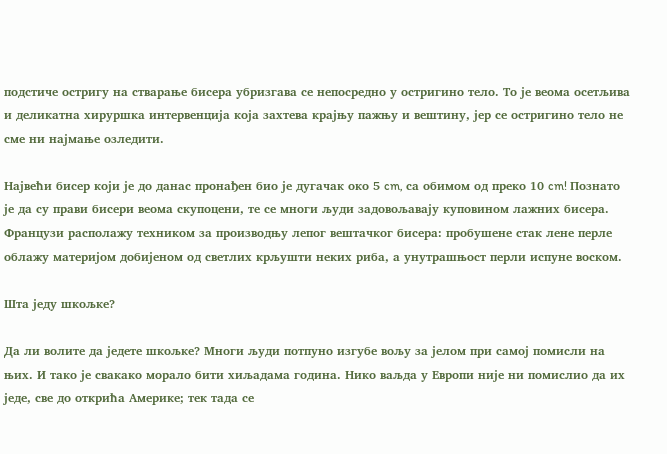подстиче остригу на стварање бисера убризгава се непосредно у остригино тело. То је веома осетљива и деликатна хируршка интервенција која захтева крајњу пажњу и вештину, јер се остригино тело не сме ни најмање озледити.

Највећи бисер који је до данас пронађен био је дугачак око 5 cm, са обимом од преко 10 cm! Познато је да су прави бисери веома скупоцени, те се многи људи задовољавају куповином лажних бисера. Французи располажу техником за производњу лепог вештачког бисера: пробушене стак лене перле облажу материјом добијеном од светлих крљушти неких риба, а унутрашњост перли испуне воском.

Шта једу шкољке?

Да ли волите да једете шкољке? Многи људи потпуно изгубе вољу за јелом при самој помисли на њих. И тако је свакако морало бити хиљадама година. Нико ваљда у Европи није ни помислио да их једе, све до открића Америке; тек тада се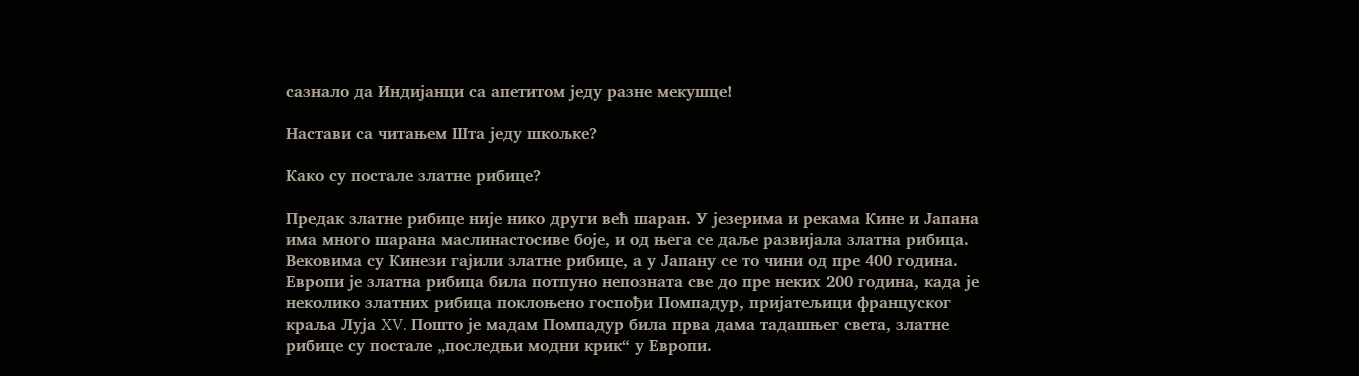сазнало да Индијанци са апетитом једу разне мекушце!

Настави са читањем Шта једу шкољке?

Како су постале златне рибице?

Предак златне рибице није нико други већ шаран. У језерима и рекама Кине и Јапана има много шарана маслинастосиве боје, и од њега се даље развијала златна рибица. Вековима су Кинези гајили златне рибице, а у Јапану се то чини од пре 400 година. Европи је златна рибица била потпуно непозната све до пре неких 200 година, када је неколико златних рибица поклоњено госпођи Помпадур, пријатељици француског краља Луја XV. Пошто је мадам Помпадур била прва дама тадашњег света, златне рибице су постале „последњи модни крик“ у Европи.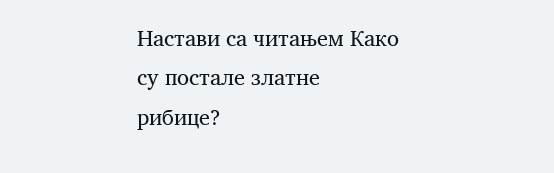Настави са читањем Како су постале златне рибице?